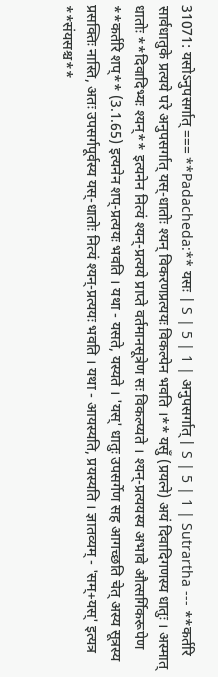31071: यसोऽनुपसर्गात् === **Padacheda:** यसः | S | 5 | 1 | अनुपसर्गात् | S | 5 | 1 | Sutrartha --- **कर्तरि सार्वधातुके प्रत्यये परे अनुपसर्गात् यस्-धातोः श्यन् विकरणप्रत्ययः विकल्पेन भवति ।** यसुँ (प्रयत्ने) अयं दिवादिगणस्य धातुः । अस्मात् धातोः **दिवादिभ्यः श्यन्** इत्यनेन नित्यं श्यन्-प्रत्यये प्राप्ते वर्तमानसूत्रेण सः विकल्प्यते । श्यन्-प्रत्ययस्य अभावे औत्सर्गिकरूपेण **कर्तरि शप्** (3.1.65) इत्यनेन शप्-प्रत्ययः भवति । यथा - यसते, यस्यते । 'यस्' धातुः उपसर्गेण सह आगच्छति चेत् अस्य सूत्रस्य प्रसक्तिः नास्ति, अतः उपसर्गपूर्वस्य यस्-धातोः नित्यं श्यन्-प्रत्ययः भवति । यथा - आयस्यति, प्रयस्यति । ज्ञातव्यम् - 'सम्+यस्' इत्यत्र **संयसश्च**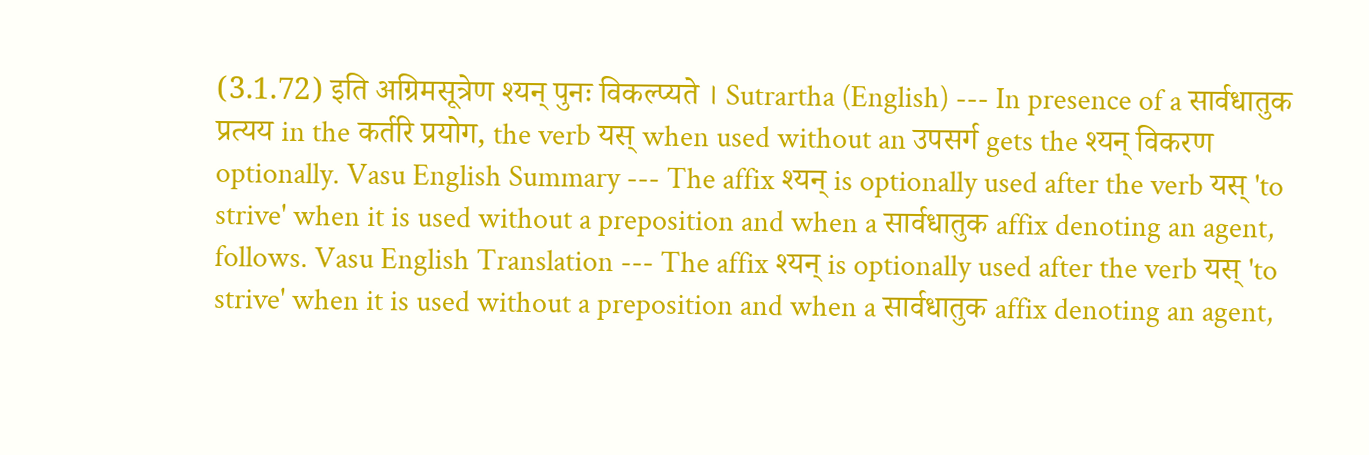(3.1.72) इति अग्रिमसूत्रेण श्यन् पुनः विकल्प्यते । Sutrartha (English) --- In presence of a सार्वधातुक प्रत्यय in the कर्तरि प्रयोग, the verb यस् when used without an उपसर्ग gets the श्यन् विकरण optionally. Vasu English Summary --- The affix श्यन् is optionally used after the verb यस् 'to strive' when it is used without a preposition and when a सार्वधातुक affix denoting an agent, follows. Vasu English Translation --- The affix श्यन् is optionally used after the verb यस् 'to strive' when it is used without a preposition and when a सार्वधातुक affix denoting an agent,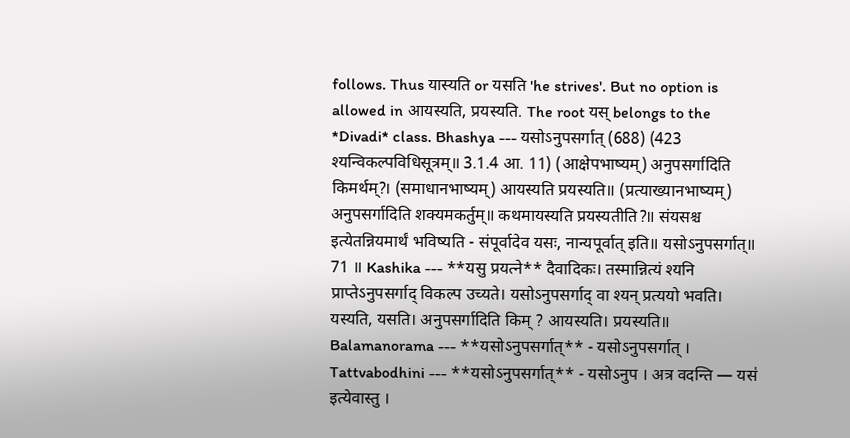follows. Thus यास्यति or यसति 'he strives'. But no option is allowed in आयस्यति, प्रयस्यति. The root यस् belongs to the *Divadi* class. Bhashya --- यसोऽनुपसर्गात् (688) (423 श्यन्विकल्पविधिसूत्रम्॥ 3.1.4 आ. 11) (आक्षेपभाष्यम्) अनुपसर्गादिति किमर्थम्?। (समाधानभाष्यम्) आयस्यति प्रयस्यति॥ (प्रत्याख्यानभाष्यम्) अनुपसर्गादिति शक्यमकर्तुम्॥ कथमायस्यति प्रयस्यतीति?॥ संयसश्च इत्येतन्नियमार्थं भविष्यति - संपूर्वादेव यसः, नान्यपूर्वात् इति॥ यसोऽनुपसर्गात्॥ 71 ॥ Kashika --- **यसु प्रयत्ने** दैवादिकः। तस्मान्नित्यं श्यनि प्राप्तेऽनुपसर्गाद् विकल्प उच्यते। यसोऽनुपसर्गाद् वा श्यन् प्रत्ययो भवति। यस्यति, यसति। अनुपसर्गादिति किम् ? आयस्यति। प्रयस्यति॥ Balamanorama --- **यसोऽनुपसर्गात्** - यसोऽनुपसर्गात् । Tattvabodhini --- **यसोऽनुपसर्गात्** - यसोऽनुप । अत्र वदन्ति — यस॑ इत्येवास्तु ।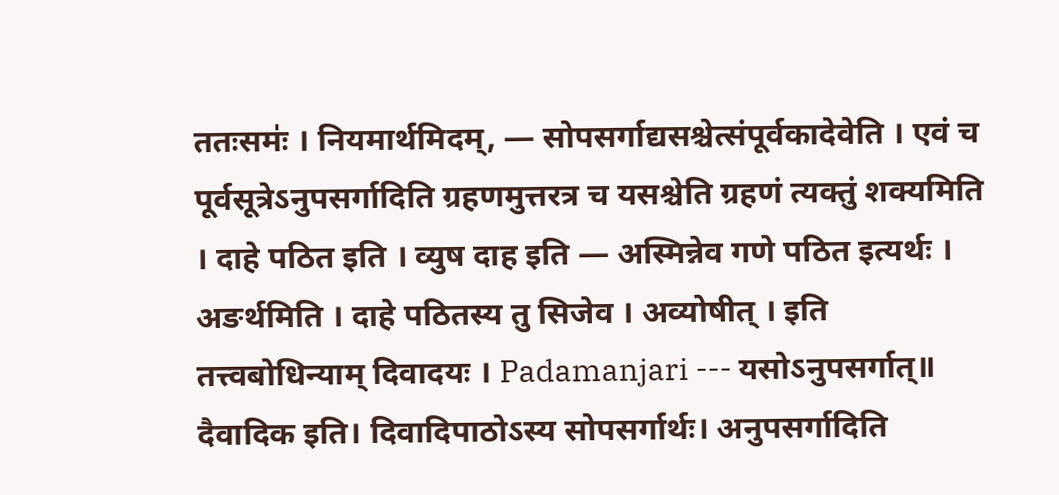ततःसमः॑ । नियमार्थमिदम्, — सोपसर्गाद्यसश्चेत्संपूर्वकादेवेति । एवं च पूर्वसूत्रेऽनुपसर्गादिति ग्रहणमुत्तरत्र च यसश्चेति ग्रहणं त्यक्तुं शक्यमिति । दाहे पठित इति । व्युष दाह इति — अस्मिन्नेव गणे पठित इत्यर्थः । अङर्थमिति । दाहे पठितस्य तु सिजेव । अव्योषीत् । इति तत्त्वबोधिन्याम् दिवादयः । Padamanjari --- यसोऽनुपसर्गात्॥ दैवादिक इति। दिवादिपाठोऽस्य सोपसर्गार्थः। अनुपसर्गादिति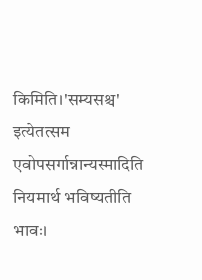किमिति।'सम्यसश्च' इत्येतत्सम एवोपसर्गान्नान्यस्मादिति नियमार्थ भविष्यतीति भावः।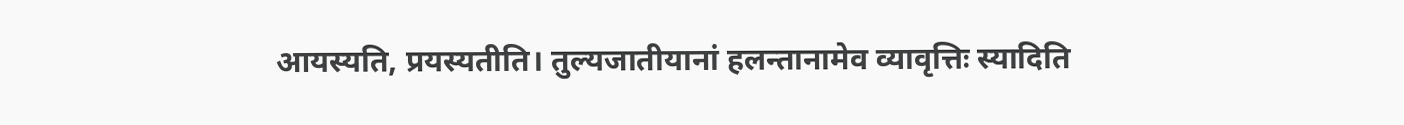आयस्यति, प्रयस्यतीति। तुल्यजातीयानां हलन्तानामेव व्यावृत्तिः स्यादिति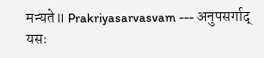मन्यते॥ Prakriyasarvasvam --- अनुपसर्गाद् यसः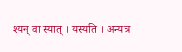श्यन् वा स्यात् । यस्यति । अन्यत्र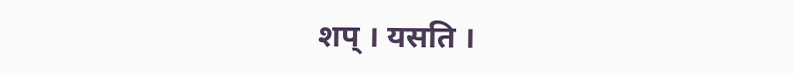शप् । यसति ।